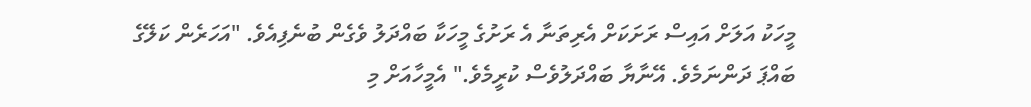މީހަކު އަލަށް އައިސް ރަށަކަށް އެރިތަނާ އެ ރަށުގެ މީހަކާ ބައްދަލު ވެގެން ބުނެފިއެވެ. "އަހަރެން ކަލޭގެ ބައްޕަ ދަންނަމެވެ. އޭނާޔާ ބައްދަލުވެސް ކުރީމެވެ." އެމީހާއަށް މި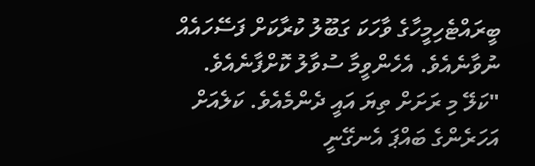ބީރައްޓެހިމީހާގެ ވާހަކަ ގަބޫލު ކުރާކަށް ފަސޭހައެއް ނުވާނެއެވެ. އެހެންވީމާ ސުވާލު ކޮށްފާނެއެވެ. "ކަލޭ މި ރަށަށް ތިޔަ އައީ ދެންމެއެވެ. ކަލެއަށް އަހަރެންގެ ބައްޕަ އެނގޭނީ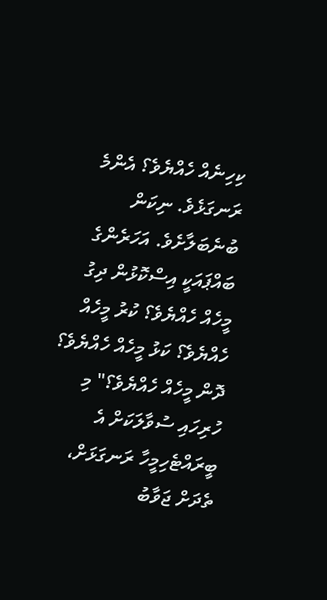ކިހިނެއް ހެއްޔެވެ؟ އެންމެ ރަނގަޅެވެ. ނިކަން ބުނެބަލާށެވެ. އަހަރެންގެ ބައްޕައަކީ އިސްކޮޅުން ދިގު މީހެއް ހެއްޔެވެ؟ ކުރު މީހެއް ހެއްޔެވެ؟ ކަޅު މީހެއް ހެއްޔެވެ؟ ދޮން މީހެއް ހެއްޔެވެ؟" މި ހުރިހައި ސުވާލަކަށް އެ ބީރައްޓެހިމީހާ ރަނގަޅަށް، ތެދަށް ޖަވާބު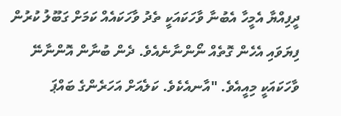ދީފިއްޔާ އެމީހާ އެބުނާ ވާހަކައަކީ ތެދު ވާހަކައެއް ކަމަށް ގަބޫލު ކުރުން ފިޔަވައި އެހެން ގޮތެއް ނޯންނާނެއެވެ. ދެން ބުނާން އޮންނާނޭ ވާހަކައަކީ މިއީއެވެ. "އާނއެކެވެ. ކަލެއަށް އަހަރެންގެ ބައްޕަ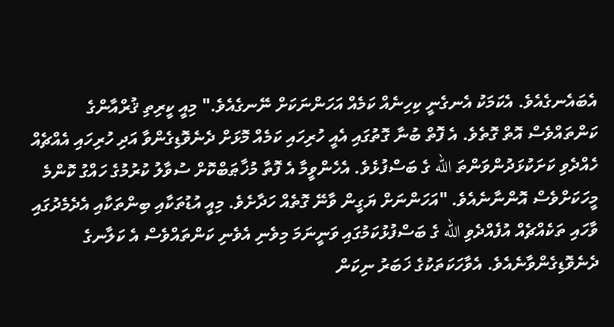އެބައެނގެއެވެ. އެކަމަކު އެނގެނީ ކިހިނެއް ކަމެއް އަހަންނަކަށް ނޭނގެއެވެ." މިއީ ކީރިތި ޤުރްއާންގެ ކަންތައްވެސް އޮތް ގޮތެވެ. އެ ފޮތް ބުނާ ގޮތުގައި އެއީ ހުރިހައި ކަމެއް މޮޅަށް ދެނެވޮޑިގެންވާ އަދި ހުރިހައި އެއްޗެއް ހެއްދެވި ކަށަކުޅަދުންވަންތަ الله ގެ ބަސްފުޅެވެ. އެހެންވީމާ އެ ފޮތާ މުޚާޠަބްކޮށް ސުވާލު ކުރުމުގެ ހައްގު ކޮންމެ މީހަކަށްވެސް އޮންނާނެއެވެ. "އަހަންނަށް ޔަގީން ވާނޭ ގޮތެއް ހަދާށެވެ. މިއީ އުޑުތަކާއި ބިންތަކާއި އެދެމެދުގައި ވާހައި ތަކެއްޗެއް އުފެއްދެވި الله ގެ ބަސްފުޅުކަމުގައި ވަނީނަމަ މިވެނި އެވެނި ކަންތައްވެސް އެ ކަލާނގެ ދެނެވޮޑިގެންވާނެއެވެ. އެވާހަކަތަކުގެ ޚަބަރު ނިކަން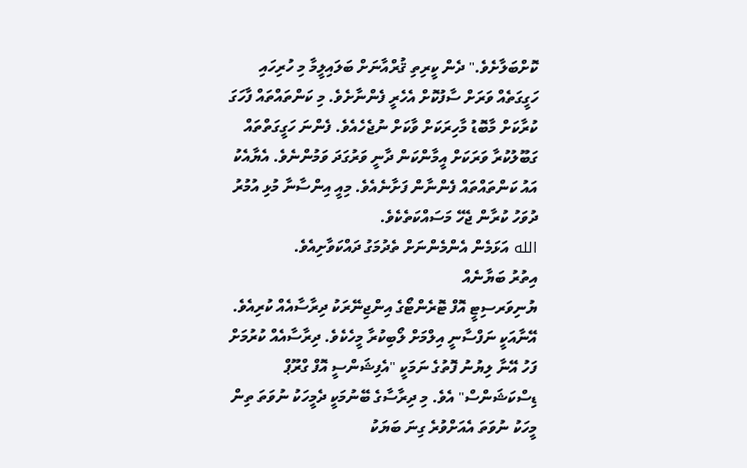ކޮށްބަލާށެވެ." ދެން ކީރިތި ޤުރްއާނަށް ބަލައިލީމާ މި ހުރިހައި ހަގީގަތެއް ވަރަށް ސާފުކޮށް އެހެރީ ފެންނާށެވެ. މި ކަންތައްތައް ފާހަގަ ކުރާކަށް މާބޮޑު މާހިރަކަށް ވާކަށް ނުޖެހެއެވެ. ފެންނަ ހަގީގަތްތައް ގަބޫލުކުރާ ވަރަކަށް އީމާންކަން ދާނީ ވަރުގަދަ ވަމުންނެވެ. އެޔާއެކު އައު ކަންތައްތައް ފެންނާން ފަށާނެއެވެ. މިއީ އިންސާނާ މުޅި އުމުރު ދުވަހު ކުރާން ޖެހޭ މަސައްކަތެކެވެ.
الله އަޅަމެން އެންމެންނަށް ތެދުމަގު ދައްކަވާށިއެވެ.
އިތުރު ބަޔާނެއް
ޔުނިވަރސިޓީ އޮފް ޓޮރެންޓޯގެ އިންޖިނޭރަކު ދިރާސާއެއް ކުރިއެވެ. އޭނާއަކީ ނަފްސާނީ އިލްމަށް ލޯބިކުރާ މީހެކެވެ. ދިރާސާއެއް ކުރުމަށް ފަހު އޭނާ ލިޔުނު ފޮތުގެ ނަމަކީ "އެފިޝަންސީ އޮފް ގްރޫޕް ޑިސްކަޝަންސް" އެވެ. މި ދިރާސާގެ ބޭނުމަކީ ދެމީހަކު ނުވަތަ ތިން މީހަކު ނުވަތަ އެއަށްވުރެ ގިނަ ބަޔަކު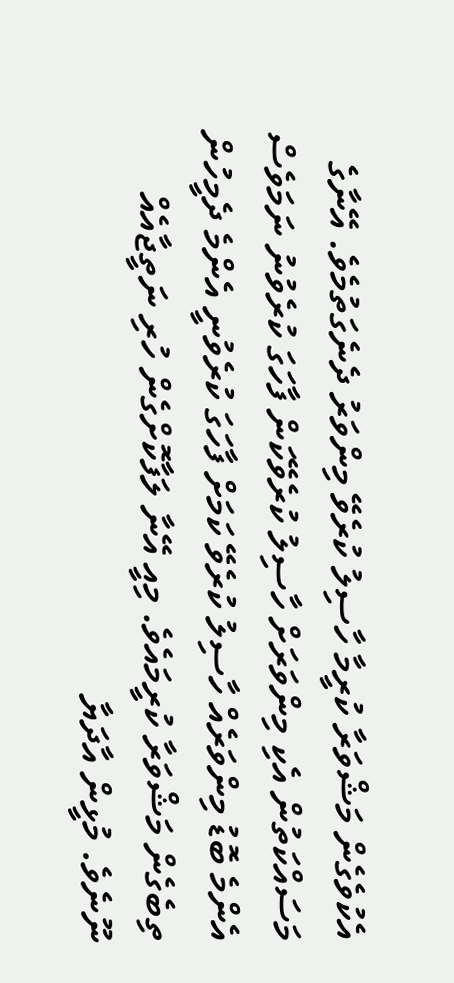އެކުވެގެން މަޝްވަރާ ކުރީމާ ހާސިލު ކުރެވޭ މިންވަރު ދެނެގަތުމެވެ. އޭނާގެ މަސައްކަތުން އެކި މިންވަރަށް ހާސިލު ކުރެވޭކަން ފާހަގަ ކުރެވުނު ނަމަވެސް އެންމެ ބޮޑު މިންވަރެއް ހާސިލު ކުރެވޭ ކަމަށް ފާހަގަ ކުރެވުނީ އެންމެ ދެމީހުން ތިބެގެން މަޝްވަރާ ކުރީމައެވެ. މިއީ އޭނާ ލަފާކޮށްގެން ހުރި ނަތީޖާއެއް ނޫނެވެ. މުޅީން އާދަޔާ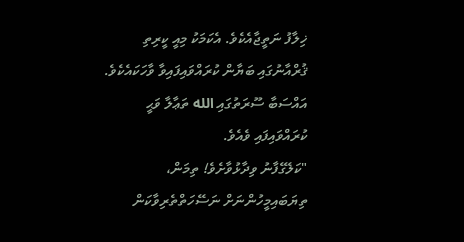ޚިލާފު ނަތީޖާއެކެވެ. އެކަމަކު މިއީ ކީރިތި ޤުރްއާނުގައި ބަޔާން ކުރައްވައިފައިވާ ވާހަކައެކެވެ. އައްސަބާ ސޫރަތުގައި الله ތަޢާލާ ވަޙީ ކުރައްވައިފައި ވެއެވެ.
"ކަލޭގެފާނު ވިދާޅުވާށެވެ! ތިމަން، ތިޔަބައިމީހުންނަށް ނަސޭހަތްތެރިވާކަން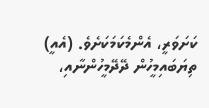ކަށަވަރީ، އެންމެކަމަކަށެވެ. (އެއީ) ތިޔަބައިމީހުން ދޭދޭމީހުންނާއި،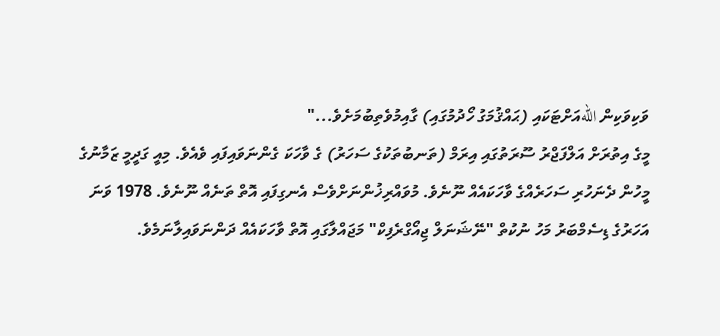ވަކިވަކިން اللهއަށްޓަކައި (ޙައްޤުމަގު ހޯދުމުގައި) ގާއިމުވެތިބުމަށެވެ..."
މީގެ އިތުރަށް އަލްފަޖްރު ސޫރަތުގައި އިރަމް (ތަނބުތަކުގެ ސަހަރު) ގެ ވާހަކަ ގެންނަވައިފައި ވެއެވެ. މިއީ ގަދީމީ ޒަމާނުގެ މީހުން ދެނަހުރި ސަހަރެއްގެ ވާހަކައެއް ނޫނެވެ. މުވައްރިޚުންނަށްވެސް އެނގިފައި އޮތް ތަނެއް ނޫނެވެ. 1978 ވަނަ އަހަރުގެ ޑިސެމްބަރު މަހު ނުކުތް "ނޭޝަނަލް ޖިއޯގްރެފިކް" މަޖައްލާގައި އޮތް ވާހަކައެއް ދަންނަވައިލާނަމެވެ.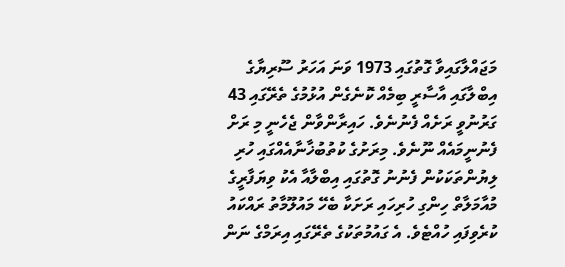މަޖައްލާގައިވާ ގޮތުގައި 1973 ވަނަ އަހަރު ސޫރިޔާގެ އިބްލާގައި އާސާރީ ބިމެއް ކޮނެގެން އުޅުމުގެ ތެރޭގައި 43 ގަރުނުވީ ރަށެއް ފެނުނެވެ. ހައިރާންވާން ޖެހެނީ މި ރަށް ފެނުނީމައެއް ނޫނެވެ. މިރަށުގެ ކުތުބުޚާނާއެއްގައި ހުރި ލިޔުންތަކަކުން ފެނުނު ގޮތުގައި އިބްލާއާ އެކު ވިޔަފާރީގެ މުއާމަލާތް ހިންގި ހުރިހައި ރަށަކާ ބެހޭ މައުލޫމާތު ރައްކައު ކުރެވިފައި ހުއްޓެވެ. އެ ގައުމުތަކުގެ ތެރޭގައި އިރަމްގެ ނަން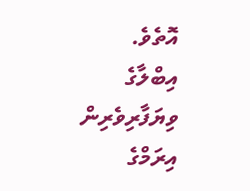އޮތެވެ. އިބްލާގެ ވިޔަފާރިވެރިން އިރަމްގެ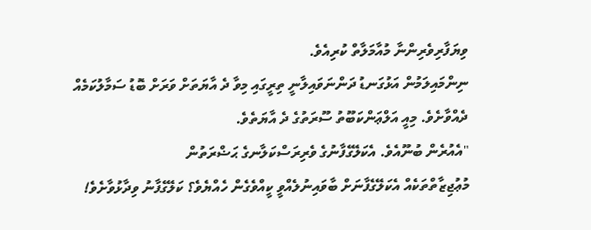ވިޔަފާރިވެރިންނާ މުއާމަލާތް ކުރިއެވެ.
ނިންމައިލަމުން އަޅުގަނޑު ދަންނަވައިލާނީ ތިރީގައި މިވާ ދެ އާޔަތަށް ވަރަށް ބޮޑު ސަމާލުކަމެއް ދެއްވާށެވެ. މިއީ އަލްޢަންކަބޫތު ސޫރަތުގެ ދެ އާޔަތެވެ.
"އެއުރެން ބުނޫއެވެ. އެކަލޭގެފާނުގެ ވެރިރަސްކަލާނގެ ޙަޟްރަތުން
މުޢުޖިޒާތްތަކެއް އެކަލޭގެފާނަށް ބާވައިނުލެއްވީ ކީއްވެގެން ހެއްޔެވެ؟ ކަލޭގެފާނު ވިދާޅުވާށެވެ!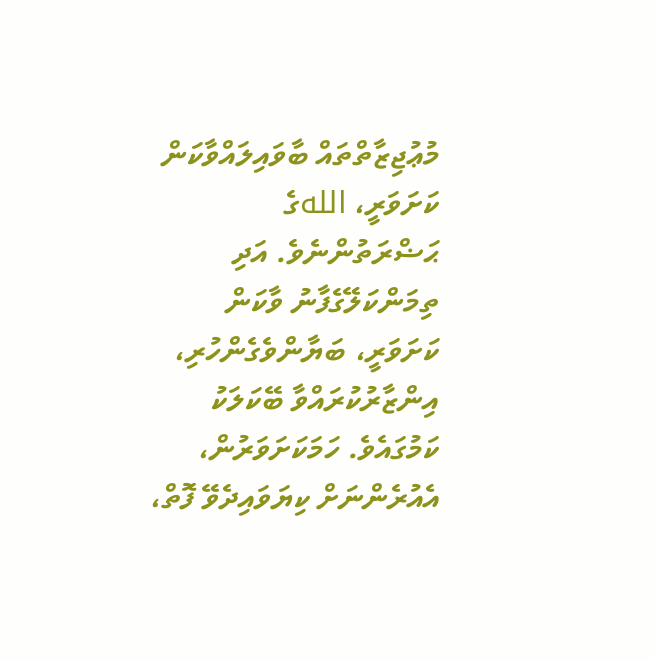މުޢުޖިޒާތްތައް ބާވައިލައްވާކަން ކަށަވަރީ، اللهގެ ޙަޟްރަތުންނެވެ. އަދި ތިމަންކަލޭގެފާނު ވާކަން ކަށަވަރީ، ބަޔާންވެގެންހުރި، އިންޒާރުކުރައްވާ ބޭކަލަކު ކަމުގައެވެ. ހަމަކަށަވަރުން، އެއުރެންނަށް ކިޔަވައިދެވޭ ފޮތް،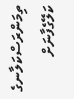ތިމަންރަސްކަލާނގެ ކަލޭގެފާނަށް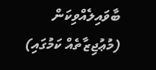ބާވައިލެއްވިކަން (މުޢުޖިޒާތެއް ކަމުގައި)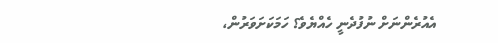އެއުރެންނަށް ނުފުދެނީ ހެއްޔެވެ؟ ހަމަކަށަވަރުން،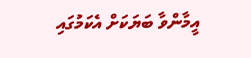އީމާންވާ ބަޔަކަށް އެކަމުގައި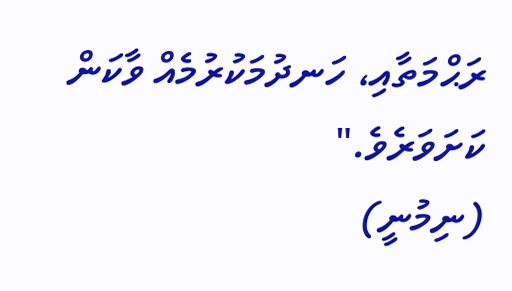ރަޙްމަތާއި، ހަނދުމަކުރުމެއް ވާކަން ކަށަވަރެވެ."
(ނިމުނީ)